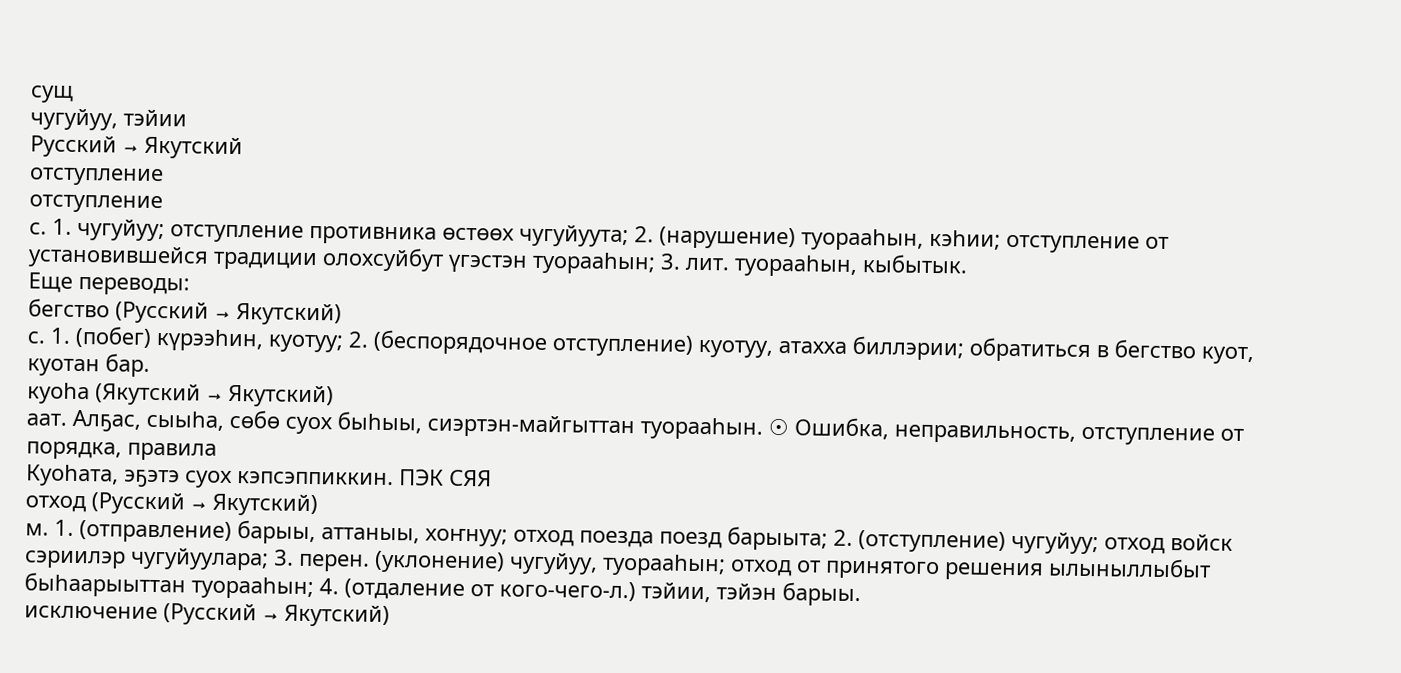сущ
чугуйуу, тэйии
Русский → Якутский
отступление
отступление
с. 1. чугуйуу; отступление противника өстөөх чугуйуута; 2. (нарушение) туорааһын, кэһии; отступление от установившейся традиции олохсуйбут үгэстэн туорааһын; 3. лит. туорааһын, кыбытык.
Еще переводы:
бегство (Русский → Якутский)
с. 1. (побег) күрээһин, куотуу; 2. (беспорядочное отступление) куотуу, атахха биллэрии; обратиться в бегство куот, куотан бар.
куоһа (Якутский → Якутский)
аат. Алҕас, сыыһа, сөбө суох быһыы, сиэртэн-майгыттан туорааһын. ☉ Ошибка, неправильность, отступление от порядка, правила
Куоһата, эҕэтэ суох кэпсэппиккин. ПЭК СЯЯ
отход (Русский → Якутский)
м. 1. (отправление) барыы, аттаныы, хоҥнуу; отход поезда поезд барыыта; 2. (отступление) чугуйуу; отход войск сэриилэр чугуйуулара; 3. перен. (уклонение) чугуйуу, туорааһын; отход от принятого решения ылыныллыбыт быһаарыыттан туорааһын; 4. (отдаление от кого-чего-л.) тэйии, тэйэн барыы.
исключение (Русский → Якутский)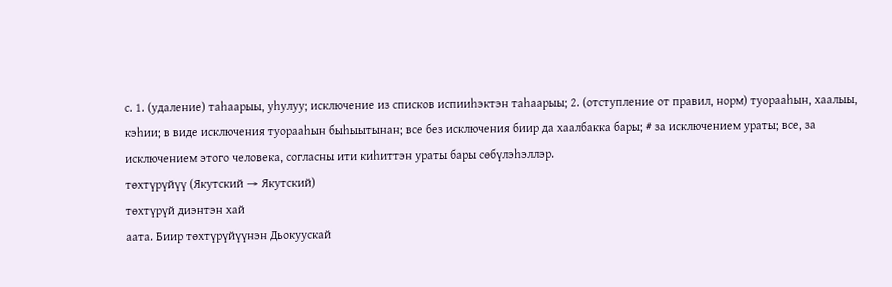с. 1. (удаление) таһаарыы, уһулуу; исключение из списков испииһэктэн таһаарыы; 2. (отступление от правил, норм) туорааһын, хаалыы, кэһии; в виде исключения туорааһын быһыытынан; все без исключения биир да хаалбакка бары; # за исключением ураты; все, за исключением этого человека, согласны ити киһиттэн ураты бары сөбүлэһэллэр.
төхтүрүйүү (Якутский → Якутский)
төхтүрүй диэнтэн хай
аата. Биир төхтүрүйүүнэн Дьокуускай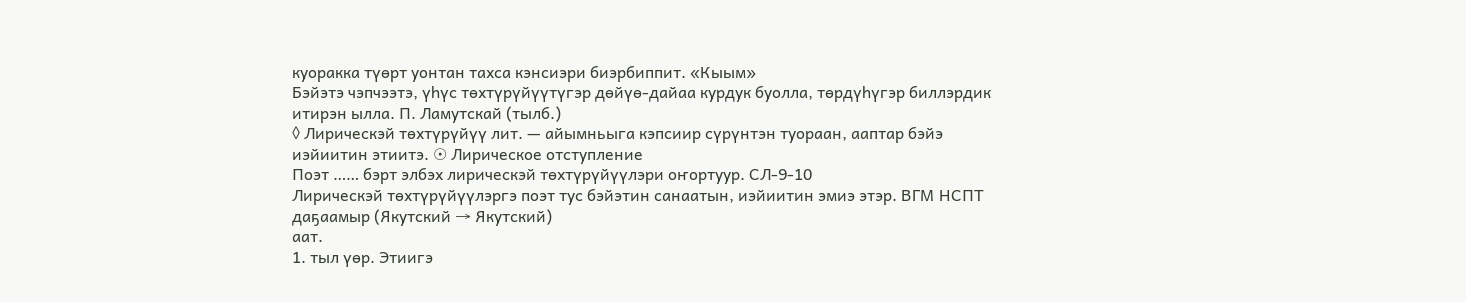куоракка түөрт уонтан тахса кэнсиэри биэрбиппит. «Кыым»
Бэйэтэ чэпчээтэ, үһүс төхтүрүйүүтүгэр дөйүө-дайаа курдук буолла, төрдүһүгэр биллэрдик итирэн ылла. П. Ламутскай (тылб.)
◊ Лирическэй төхтүрүйүү лит. — айымньыга кэпсиир сүрүнтэн туораан, ааптар бэйэ иэйиитин этиитэ. ☉ Лирическое отступление
Поэт …… бэрт элбэх лирическэй төхтүрүйүүлэри оҥортуур. СЛ-9-10
Лирическэй төхтүрүйүүлэргэ поэт тус бэйэтин санаатын, иэйиитин эмиэ этэр. ВГМ НСПТ
даҕаамыр (Якутский → Якутский)
аат.
1. тыл үөр. Этиигэ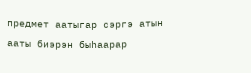предмет аатыгар сэргэ атын ааты биэрэн быһаарар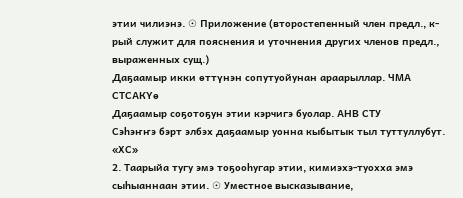этии чилиэнэ. ☉ Приложение (второстепенный член предл., к-рый служит для пояснения и уточнения других членов предл., выраженных сущ.)
Даҕаамыр икки өттүнэн сопутуойунан араарыллар. ЧМА СТСАКҮө
Даҕаамыр соҕотоҕун этии кэрчигэ буолар. АНВ СТУ
Сэһэҥҥэ бэрт элбэх даҕаамыр уонна кыбытык тыл туттуллубут. «ХС»
2. Таарыйа тугу эмэ тоҕооһугар этии, кимиэхэ-туохха эмэ сыһыаннаан этии. ☉ Уместное высказывание,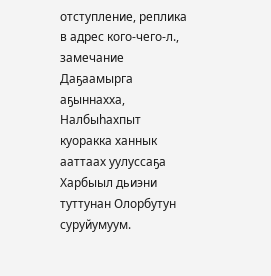отступление, реплика в адрес кого-чего-л., замечание
Даҕаамырга аҕыннахха, Налбыһахпыт куоракка ханнык ааттаах уулуссаҕа Харбыыл дьиэни туттунан Олорбутун суруйумуум.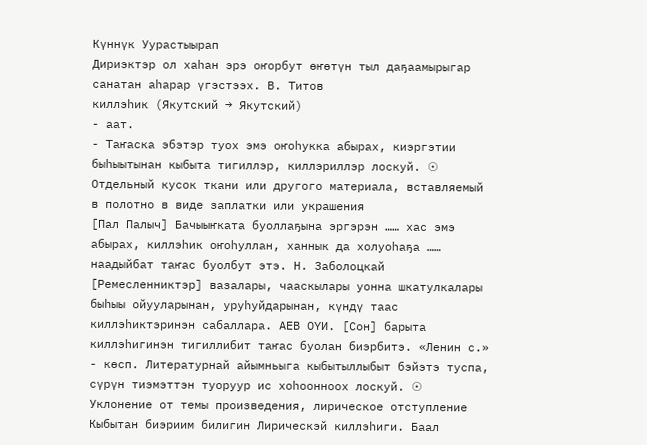Күннүк Уурастыырап
Дириэктэр ол хаһан эрэ оҥорбут өҥөтүн тыл даҕаамырыгар санатан аһарар үгэстээх. В. Титов
киллэһик (Якутский → Якутский)
- аат.
- Таҥаска эбэтэр туох эмэ оҥоһукка абырах, киэргэтии быһыытынан кыбыта тигиллэр, киллэриллэр лоскуй. ☉ Отдельный кусок ткани или другого материала, вставляемый в полотно в виде заплатки или украшения
[Пал Палыч] Бачыыҥката буоллаҕына эргэрэн …… хас эмэ абырах, киллэһик оҥоһуллан, ханнык да холуоһаҕа …… наадыйбат таҥас буолбут этэ. Н. Заболоцкай
[Ремесленниктэр] вазалары, чааскылары уонна шкатулкалары быһыы ойууларынан, уруһуйдарынан, күндү таас киллэһиктэринэн сабаллара. АЕВ ОҮИ. [Сон] барыта киллэһигинэн тигиллибит таҥас буолан биэрбитэ. «Ленин с.» - көсп. Литературнай айымньыга кыбытыллыбыт бэйэтэ туспа, сүрүн тиэмэттэн туоруур ис хоһоонноох лоскуй. ☉ Уклонение от темы произведения, лирическое отступление
Кыбытан биэриим билигин Лирическэй киллэһиги. Баал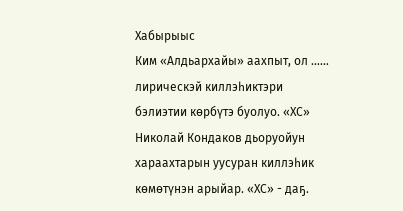Хабырыыс
Ким «Алдьархайы» аахпыт, ол …… лирическэй киллэһиктэри бэлиэтии көрбүтэ буолуо. «ХС»
Николай Кондаков дьоруойун хараахтарын уусуран киллэһик көмөтүнэн арыйар. «ХС» - даҕ.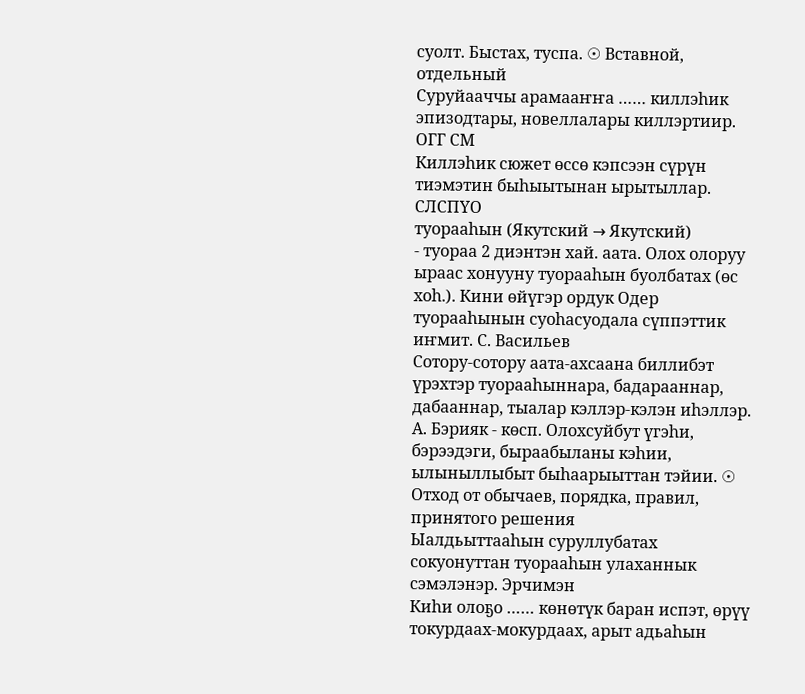суолт. Быстах, туспа. ☉ Вставной, отдельный
Суруйааччы арамааҥҥа …… киллэһик эпизодтары, новеллалары киллэртиир. ОГГ СМ
Киллэһик сюжет өссө кэпсээн сүрүн тиэмэтин быһыытынан ырытыллар. СЛСПҮО
туорааһын (Якутский → Якутский)
- туораа 2 диэнтэн хай. аата. Олох олоруу ыраас хонууну туорааһын буолбатах (өс хоһ.). Кини өйүгэр ордук Одер туорааһынын суоһасуодала сүппэттик иҥмит. С. Васильев
Сотору-сотору аата-ахсаана биллибэт үрэхтэр туорааһыннара, бадарааннар, дабааннар, тыалар кэллэр-кэлэн иһэллэр. А. Бэрияк - көсп. Олохсуйбут үгэһи, бэрээдэги, быраабыланы кэһии, ылыныллыбыт быһаарыыттан тэйии. ☉ Отход от обычаев, порядка, правил, принятого решения
Ыалдьыттааһын суруллубатах сокуонуттан туорааһын улаханнык сэмэлэнэр. Эрчимэн
Киһи олоҕо …… көнөтүк баран испэт, өрүү токурдаах-мокурдаах, арыт адьаһын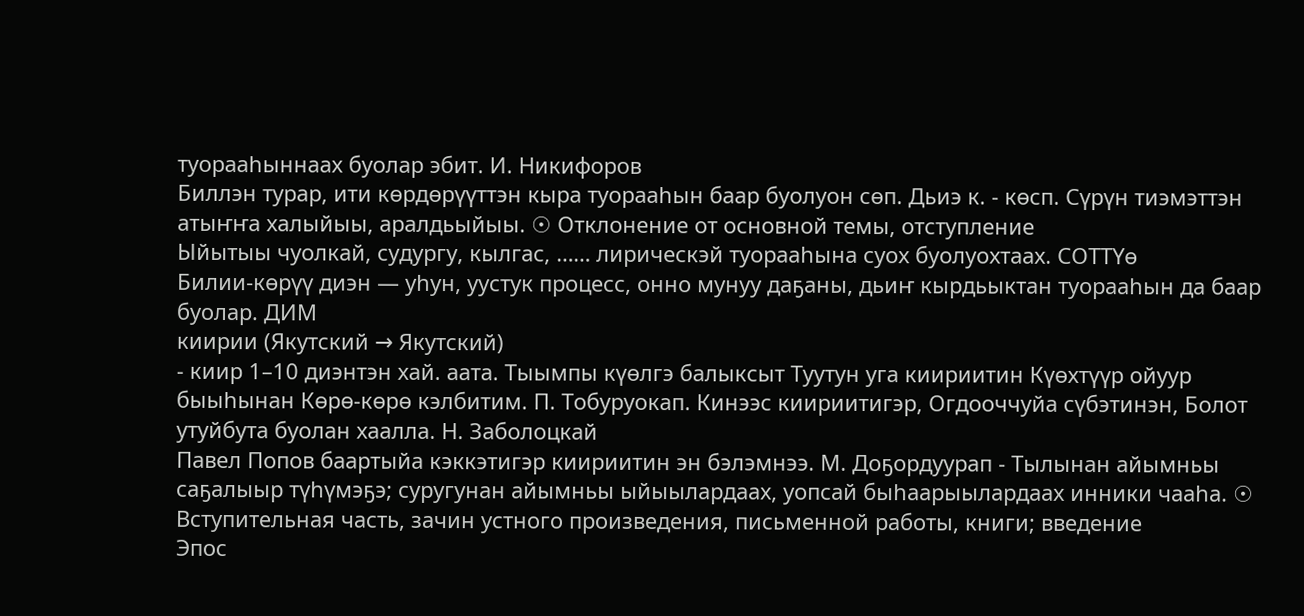туорааһыннаах буолар эбит. И. Никифоров
Биллэн турар, ити көрдөрүүттэн кыра туорааһын баар буолуон сөп. Дьиэ к. - көсп. Сүрүн тиэмэттэн атыҥҥа халыйыы, аралдьыйыы. ☉ Отклонение от основной темы, отступление
Ыйытыы чуолкай, судургу, кылгас, …… лирическэй туорааһына суох буолуохтаах. СОТТҮө
Билии-көрүү диэн — уһун, уустук процесс, онно мунуу даҕаны, дьиҥ кырдьыктан туорааһын да баар буолар. ДИМ
киирии (Якутский → Якутский)
- киир 1–10 диэнтэн хай. аата. Тыымпы күөлгэ балыксыт Туутун уга киириитин Күөхтүүр ойуур быыһынан Көрө-көрө кэлбитим. П. Тобуруокап. Кинээс киириитигэр, Огдооччуйа сүбэтинэн, Болот утуйбута буолан хаалла. Н. Заболоцкай
Павел Попов баартыйа кэккэтигэр киириитин эн бэлэмнээ. М. Доҕордуурап - Тылынан айымньы саҕалыыр түһүмэҕэ; суругунан айымньы ыйыылардаах, уопсай быһаарыылардаах инники чааһа. ☉ Вступительная часть, зачин устного произведения, письменной работы, книги; введение
Эпос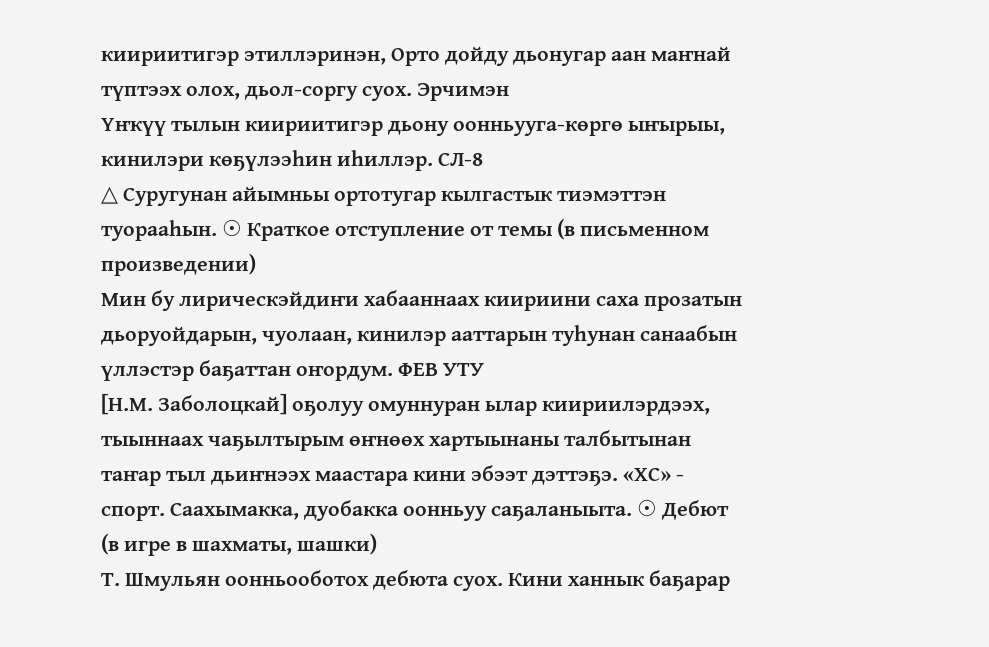киириитигэр этиллэринэн, Орто дойду дьонугар аан маҥнай түптээх олох, дьол-соргу суох. Эрчимэн
Үҥкүү тылын киириитигэр дьону оонньууга-көргө ыҥырыы, кинилэри көҕүлээһин иһиллэр. СЛ-8
△ Суругунан айымньы ортотугар кылгастык тиэмэттэн туорааһын. ☉ Краткое отступление от темы (в письменном произведении)
Мин бу лирическэйдиҥи хабааннаах киириини саха прозатын дьоруойдарын, чуолаан, кинилэр ааттарын туһунан санаабын үллэстэр баҕаттан оҥордум. ФЕВ УТУ
[Н.М. Заболоцкай] оҕолуу омуннуран ылар киириилэрдээх, тыыннаах чаҕылтырым өҥнөөх хартыынаны талбытынан таҥар тыл дьиҥнээх маастара кини эбээт дэттэҕэ. «ХС» - спорт. Саахымакка, дуобакка оонньуу саҕаланыыта. ☉ Дебют (в игре в шахматы, шашки)
Т. Шмульян оонньооботох дебюта суох. Кини ханнык баҕарар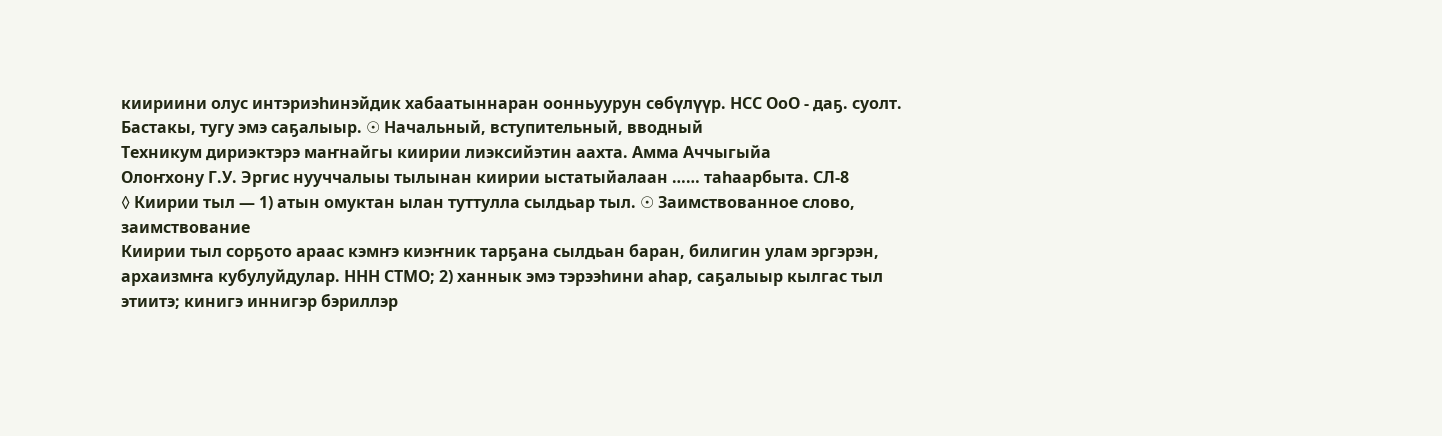киириини олус интэриэһинэйдик хабаатыннаран оонньуурун сөбүлүүр. НСС ОоО - даҕ. суолт. Бастакы, тугу эмэ саҕалыыр. ☉ Начальный, вступительный, вводный
Техникум дириэктэрэ маҥнайгы киирии лиэксийэтин аахта. Амма Аччыгыйа
Олоҥхону Г.У. Эргис нууччалыы тылынан киирии ыстатыйалаан …… таһаарбыта. СЛ-8
◊ Киирии тыл — 1) атын омуктан ылан туттулла сылдьар тыл. ☉ Заимствованное слово, заимствование
Киирии тыл сорҕото араас кэмҥэ киэҥник тарҕана сылдьан баран, билигин улам эргэрэн, архаизмҥа кубулуйдулар. ННН СТМО; 2) ханнык эмэ тэрээһини аһар, саҕалыыр кылгас тыл этиитэ; кинигэ иннигэр бэриллэр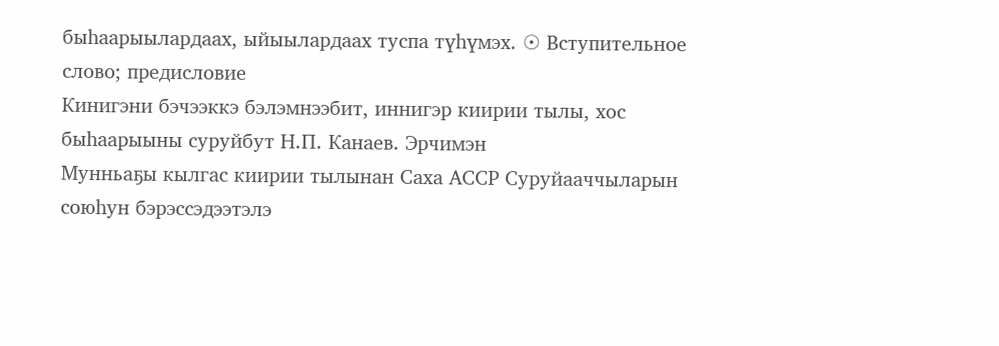быһаарыылардаах, ыйыылардаах туспа түһүмэх. ☉ Вступительное слово; предисловие
Кинигэни бэчээккэ бэлэмнээбит, иннигэр киирии тылы, хос быһаарыыны суруйбут Н.П. Канаев. Эрчимэн
Мунньаҕы кылгас киирии тылынан Саха АССР Суруйааччыларын союһун бэрэссэдээтэлэ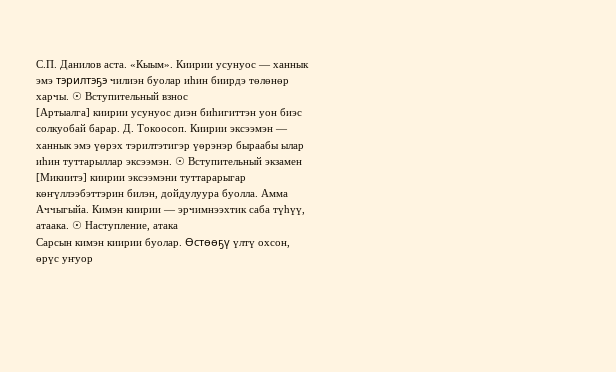С.П. Данилов аста. «Кыым». Киирии усунуос — ханнык эмэ тэрилтэҕэ чилиэн буолар иһин биирдэ төлөнөр харчы. ☉ Вступительный взнос
[Артыалга] киирии усунуос диэн биһигиттэн уон биэс солкуобай барар. Д. Токоосоп. Киирии эксээмэн — ханнык эмэ үөрэх тэрилтэтигэр үөрэнэр быраабы ылар иһин туттарыллар эксээмэн. ☉ Вступительный экзамен
[Микиитэ] киирии эксээмэни туттарарыгар көҥүллээбэттэрин билэн, дойдулуура буолла. Амма Аччыгыйа. Кимэн киирии — эрчимнээхтик саба түһүү, атаака. ☉ Наступление, атака
Сарсын кимэн киирии буолар. Өстөөҕү үлтү охсон, өрүс уҥуор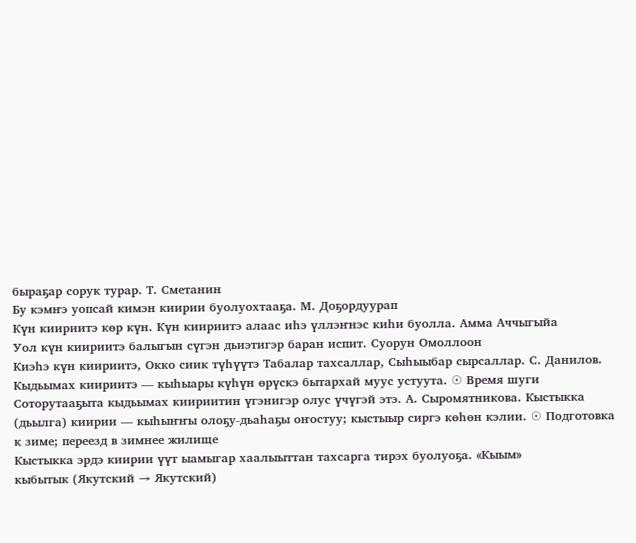быраҕар сорук турар. Т. Сметанин
Бу кэмҥэ уопсай кимэн киирии буолуохтааҕа. М. Доҕордуурап
Күн киириитэ көр күн. Күн киириитэ алаас иһэ үллэҥнэс киһи буолла. Амма Аччыгыйа
Уол күн киириитэ балыгын сүгэн дьиэтигэр баран испит. Суорун Омоллоон
Киэһэ күн киириитэ, Окко сиик түһүүтэ Табалар тахсаллар, Сыһыыбар сырсаллар. С. Данилов. Кыдьымах киириитэ — кыһыары күһүн өрүскэ бытархай муус устуута. ☉ Время шуги
Соторутааҕыта кыдьымах киириитин үгэнигэр олус үчүгэй этэ. А. Сыромятникова. Кыстыкка (дьылга) киирии — кыһыҥҥы олоҕу-дьаһаҕы оҥостуу; кыстыыр сиргэ көһөн кэлии. ☉ Подготовка к зиме; переезд в зимнее жилище
Кыстыкка эрдэ киирии үүт ыамыгар хаалыыттан тахсарга тирэх буолуоҕа. «Кыым»
кыбытык (Якутский → Якутский)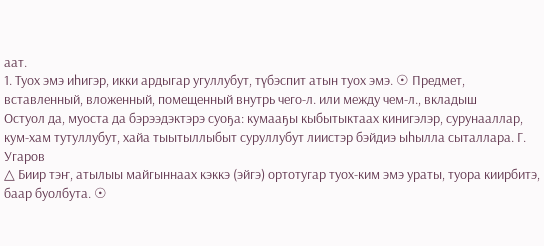аат.
1. Туох эмэ иһигэр, икки ардыгар угуллубут, түбэспит атын туох эмэ. ☉ Предмет, вставленный, вложенный, помещенный внутрь чего-л. или между чем-л., вкладыш
Остуол да, муоста да бэрээдэктэрэ суоҕа: кумааҕы кыбытыктаах кинигэлэр, сурунааллар, кум-хам тутуллубут, хайа тыытыллыбыт суруллубут лиистэр бэйдиэ ыһылла сыталлара. Г. Угаров
△ Биир тэҥ, атылыы майгыннаах кэккэ (эйгэ) ортотугар туох-ким эмэ ураты, туора киирбитэ, баар буолбута. ☉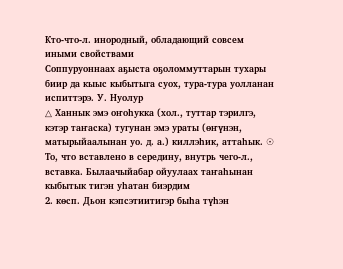Кто-что-л. инородный, обладающий совсем иными свойствами
Соппуруоннаах аҕыста оҕоломмуттарын тухары биир да кыыс кыбытыга суох, тура-тура уолланан испиттэрэ. У. Нуолур
△ Ханнык эмэ оҥоһукка (хол., туттар тэрилгэ, кэтэр таҥаска) тугунан эмэ ураты (өҥүнэн, матырыйаалынан уо. д. а.) киллэһик, аттаһык. ☉ То, что вставлено в середину, внутрь чего-л., вставка. Былаачыйабар ойуулаах таҥаһынан кыбытык тигэн уһатан биэрдим
2. көсп. Дьон кэпсэтиитигэр быһа түһэн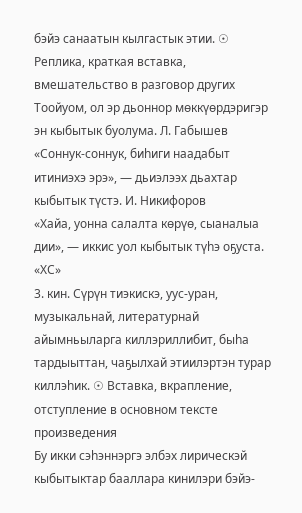бэйэ санаатын кылгастык этии. ☉ Реплика, краткая вставка, вмешательство в разговор других
Тоойуом, ол эр дьоннор мөккүөрдэригэр эн кыбытык буолума. Л. Габышев
«Соннук-соннук, биһиги наадабыт итиниэхэ эрэ», — дьиэлээх дьахтар кыбытык түстэ. И. Никифоров
«Хайа, уонна салалта көрүө, сыаналыа дии», — иккис уол кыбытык түһэ оҕуста. «ХС»
3. кин. Сүрүн тиэкискэ, уус-уран, музыкальнай, литературнай айымньыларга киллэриллибит, быһа тардыыттан, чаҕылхай этиилэртэн турар киллэһик. ☉ Вставка, вкрапление, отступление в основном тексте произведения
Бу икки сэһэннэргэ элбэх лирическэй кыбытыктар бааллара кинилэри бэйэ-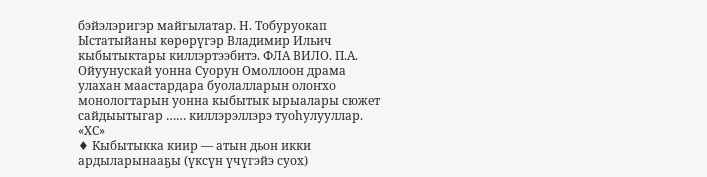бэйэлэригэр майгылатар. Н. Тобуруокап
Ыстатыйаны көрөрүгэр Владимир Ильич кыбытыктары киллэртээбитэ. ФЛА ВИЛО. П.А. Ойуунускай уонна Суорун Омоллоон драма улахан маастардара буолалларын олоҥхо монологтарын уонна кыбытык ырыалары сюжет сайдыытыгар …… киллэрэллэрэ туоһулууллар. «ХС»
♦ Кыбытыкка киир — атын дьон икки ардыларынааҕы (үксүн үчүгэйэ суох)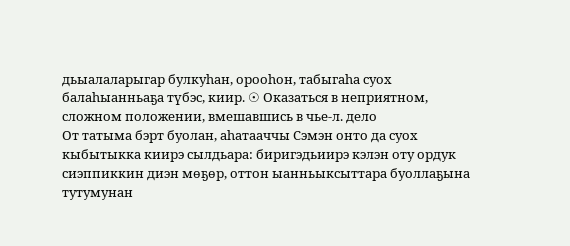дьыалаларыгар булкуһан, орооһон, табыгаһа суох балаһыанньаҕа түбэс, киир. ☉ Оказаться в неприятном, сложном положении, вмешавшись в чье-л. дело
От татыма бэрт буолан, аһатааччы Сэмэн онто да суох кыбытыкка киирэ сылдьара: биригэдьиирэ кэлэн оту ордук сиэппиккин диэн мөҕөр, оттон ыанньыксыттара буоллаҕына тутумунан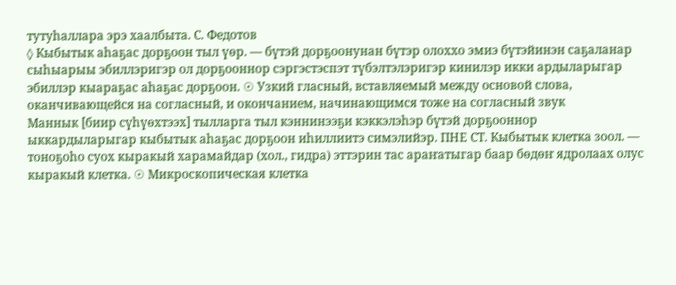тутуһаллара эрэ хаалбыта. С. Федотов
◊ Кыбытык аһаҕас дорҕоон тыл үөр. — бүтэй дорҕоонунан бүтэр олоххо эмиэ бүтэйинэн саҕаланар сыһыарыы эбиллэригэр ол дорҕооннор сэргэстэспэт түбэлтэлэригэр кинилэр икки ардыларыгар эбиллэр кыараҕас аһаҕас дорҕоон. ☉ Узкий гласный, вставляемый между основой слова, оканчивающейся на согласный, и окончанием, начинающимся тоже на согласный звук
Маннык [биир сүһүөхтээх] тылларга тыл кэннинээҕи кэккэлэһэр бүтэй дорҕооннор ыккардыларыгар кыбытык аһаҕас дорҕоон иһиллиитэ симэлийэр. ПНЕ СТ. Кыбытык клетка зоол. — тоноҕоһо суох кыракый харамайдар (хол., гидра) эттэрин тас араҥатыгар баар бөдөҥ ядролаах олус кыракый клетка. ☉ Микроскопическая клетка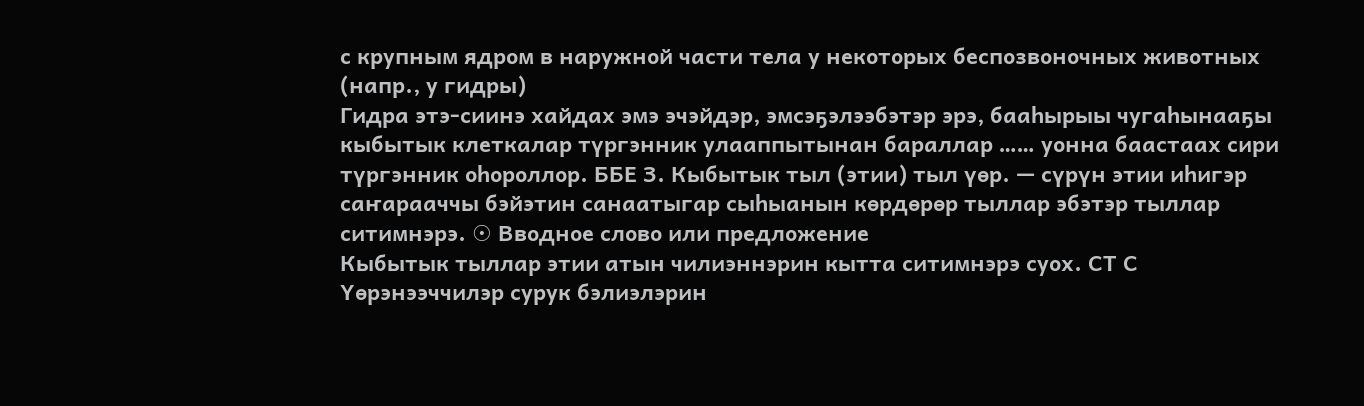с крупным ядром в наружной части тела у некоторых беспозвоночных животных (напр., у гидры)
Гидра этэ-сиинэ хайдах эмэ эчэйдэр, эмсэҕэлээбэтэр эрэ, бааһырыы чугаһынааҕы кыбытык клеткалар түргэнник улааппытынан бараллар …… уонна баастаах сири түргэнник оһороллор. ББЕ З. Кыбытык тыл (этии) тыл үөр. — сүрүн этии иһигэр саҥарааччы бэйэтин санаатыгар сыһыанын көрдөрөр тыллар эбэтэр тыллар ситимнэрэ. ☉ Вводное слово или предложение
Кыбытык тыллар этии атын чилиэннэрин кытта ситимнэрэ суох. СТ С
Үөрэнээччилэр сурук бэлиэлэрин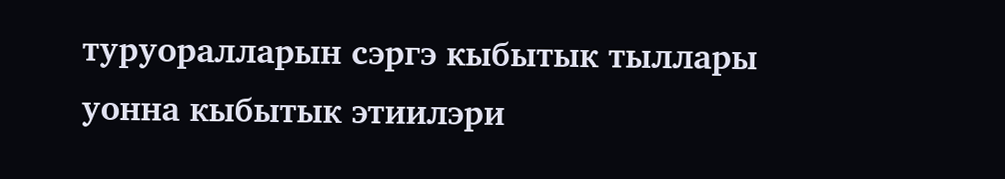туруоралларын сэргэ кыбытык тыллары уонна кыбытык этиилэри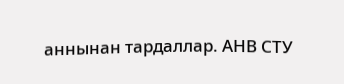аннынан тардаллар. АНВ СТУ